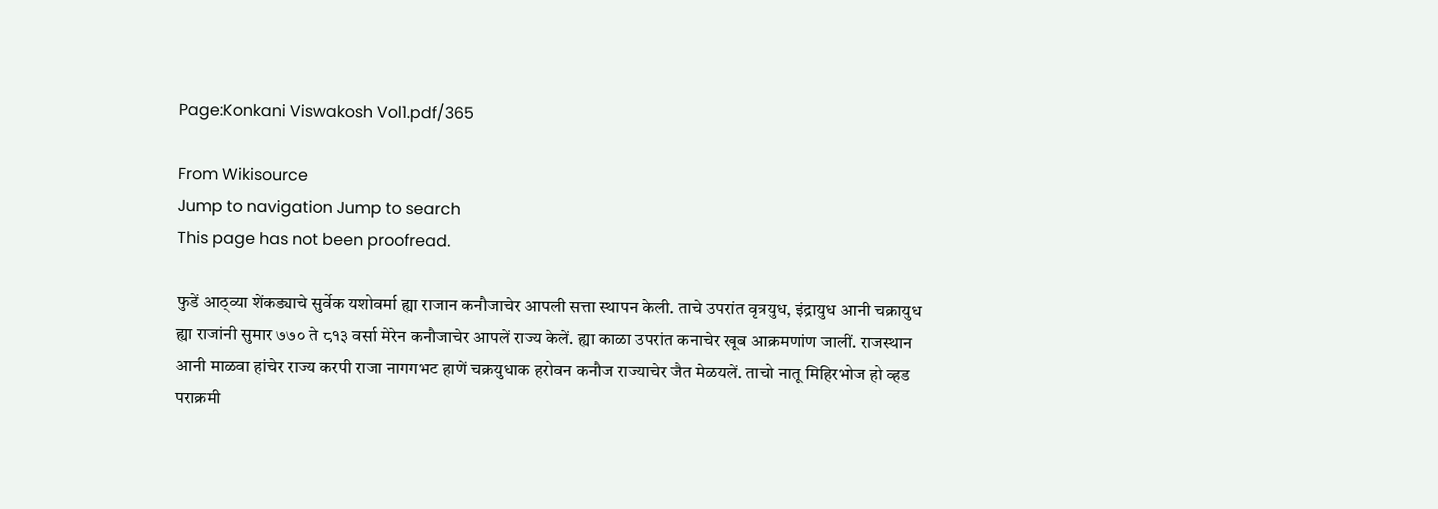Page:Konkani Viswakosh Vol1.pdf/365

From Wikisource
Jump to navigation Jump to search
This page has not been proofread.

फुडें आठ्व्या शेंकड्याचे सुर्वेक यशोवर्मा ह्या राजान कनौजाचेर आपली सत्ता स्थापन केली. ताचे उपरांत वृत्रयुध, इंद्रायुध आनी चक्रायुध ह्या राजांनी सुमार ७७० ते ८१३ वर्सा मेरेन कनौजाचेर आपलें राज्य केलें. ह्या काळा उपरांत कनाचेर खूब आक्रमणांण जालीं. राजस्थान आनी माळवा हांचेर राज्य करपी राजा नागगभट हाणें चक्रयुधाक हरोवन कनौज राज्याचेर जैत मेळयलें. ताचो नातू मिहिरभोज हो व्हड पराक्रमी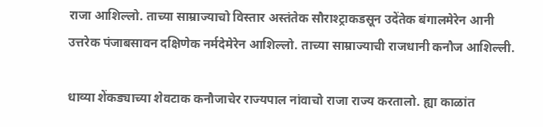राजा आशिल्लो. ताच्या साम्राज्याचो विस्तार अस्तंतेक सौराश्ट्राकडसून उदेंतेक बंगालमेरेन आनी उत्तरेक पंजाबसावन दक्षिणेक नर्मदेमेरेन आशिल्लो. ताच्या साम्राज्याची राजधानी कनौज आशिल्ली.

धाव्या शेंकड्याच्या शेवटाक कनौजाचेर राज्यपाल नांवाचो राजा राज्य करतालो. ह्या काळांत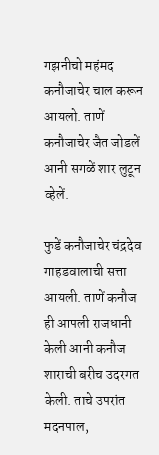गझनीचो महंमद कनौजाचेर चाल करून आयलो. ताणें कनौजाचेर जैत जोडलें आनी सगळें शार लुटून व्हेलें.

फुडें कनौजाचेर चंद्रदेव गाहडवालाची सत्ता आयली. ताणें कनौज ही आपली राजधानी केली आनी कनौज शाराची बरीच उदरगत केली. ताचे उपरांत मदनपाल,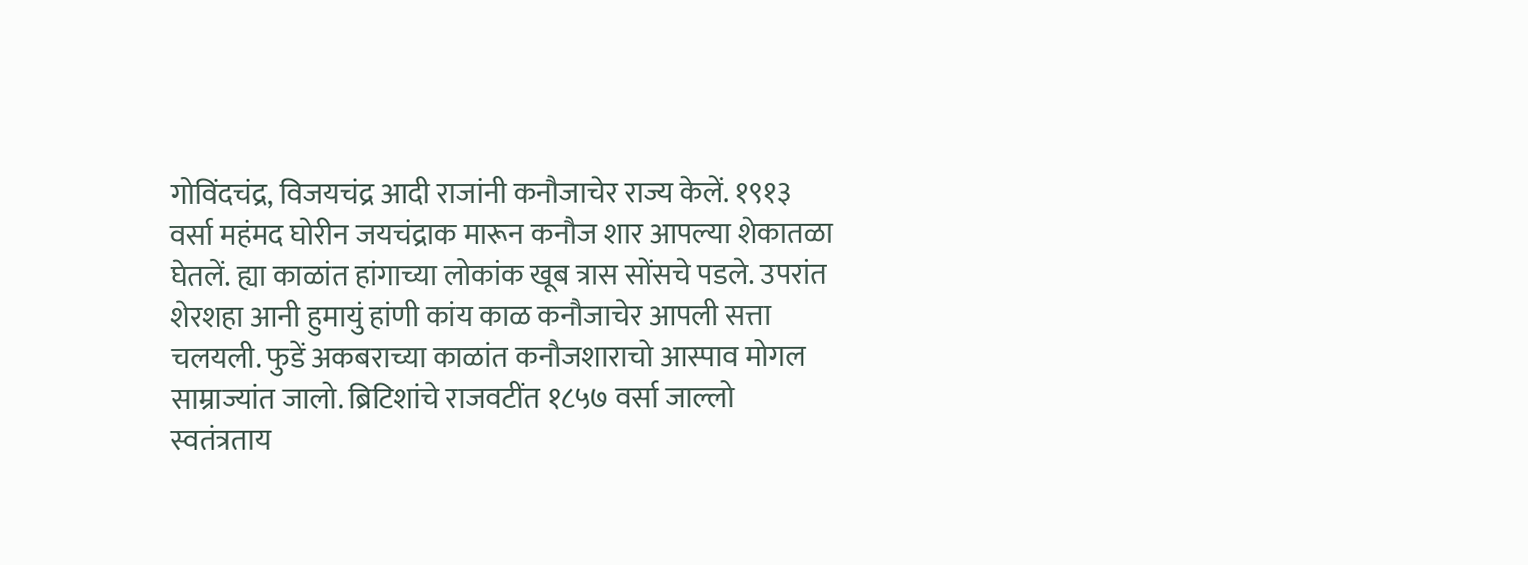गोविंदचंद्र, विजयचंद्र आदी राजांनी कनौजाचेर राज्य केलें. १९१३ वर्सा महंमद घोरीन जयचंद्राक मारून कनौज शार आपल्या शेकातळा घेतलें. ह्या काळांत हांगाच्या लोकांक खूब त्रास सोंसचे पडले. उपरांत शेरशहा आनी हुमायुं हांणी कांय काळ कनौजाचेर आपली सत्ता चलयली. फुडें अकबराच्या काळांत कनौजशाराचो आस्पाव मोगल साम्राज्यांत जालो. ब्रिटिशांचे राजवटींत १८५७ वर्सा जाल्लो स्वतंत्रताय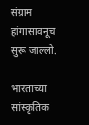संग्राम हांगासावनूच सुरू जाल्लो.

भारताच्या सांस्कृतिक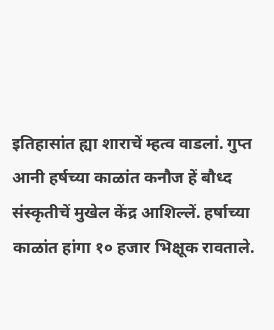इतिहासांत ह्या शाराचें म्हत्व वाडलां. गुप्त आनी हर्षच्या काळांत कनौज हें बौध्द संस्कृतीचें मुखेल केंद्र आशिल्लें. हर्षाच्या काळांत हांगा १० हजार भिक्षूक रावताले.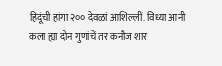हिदूंची हांगा २०० देवळां आशिल्लीं. विध्या आनी कला ह्या दोन गुणांचें तर कनौज शार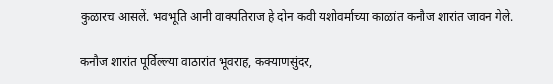कुळारच आसलें. भवभूति आनी वाक्पतिराज हे दोन कवी यशोवर्माच्या काळांत कनौज शारांत जावन गेले.

कनौज शारांत पूर्विल्ल्या वाठारांत भूवराह, कक्याणसुंदर,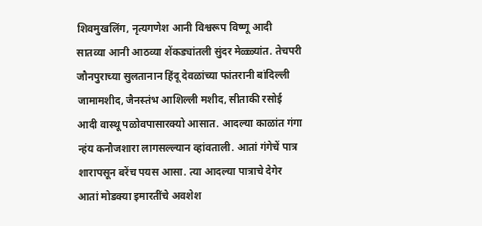शिवमुखलिंग, नृत्यगणेश आनी विश्वरूप विष्णू आदी सातव्या आनी आठव्या शेंकड्यांतली सुंदर मेळ्ळ्यांत. तेचपरी जौनपुराच्या सुलतानान हिंदू देवळांच्या फांतरानी बांदिल्ली जामामशीद, जैनस्तंभ आशिल्ली मशीद, सीताकी रसोई आदी वास्थू पळोवपासारक्यो आसात. आदल्या काळांत गंगा न्हंय कनौजशारा लागसल्ल्यान व्हांवताली. आतां गंगेचें पात्र शारापसून बरेंच पयस आसा. त्या आदल्या पात्राचे देगेर आतां मोडक्या इमारतींचे अवशेश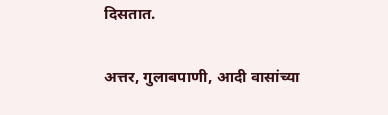दिसतात.

अत्तर, गुलाबपाणी, आदी वासांच्या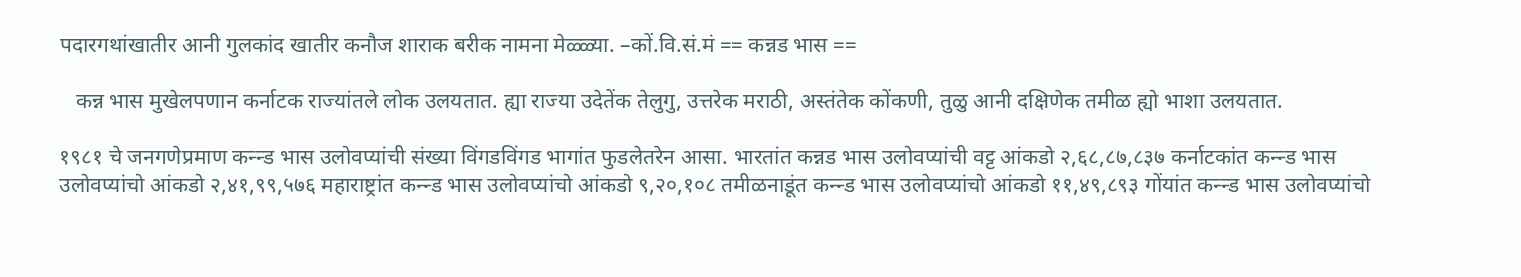पदारगथांखातीर आनी गुलकांद खातीर कनौज शाराक बरीक नामना मेळ्ळ्या. –कों.वि.सं.मं == कन्नड भास ==

   कन्न भास मुखेलपणान कर्नाटक राज्यांतले लोक उलयतात. ह्या राज्या उदेतेंक तेलुगु, उत्तरेक मराठी, अस्तंतेक कोंकणी, तुळु आनी दक्षिणेक तमीळ ह्यो भाशा उलयतात.

१९८१ चे जनगणेप्रमाण कन्न्ड भास उलोवप्यांची संख्या विंगडविंगड भागांत फुडलेतरेन आसा. भारतांत कन्नड भास उलोवप्यांची वट्ट आंकडो २,६८,८७,८३७ कर्नाटकांत कन्न्ड भास उलोवप्यांचो आंकडो २,४१,९९,५७६ महाराष्ट्रांत कन्न्ड भास उलोवप्यांचो आंकडो ९,२०,१०८ तमीळनाडूंत कन्न्ड भास उलोवप्यांचो आंकडो ११,४९,८९३ गोंयांत कन्न्ड भास उलोवप्यांचो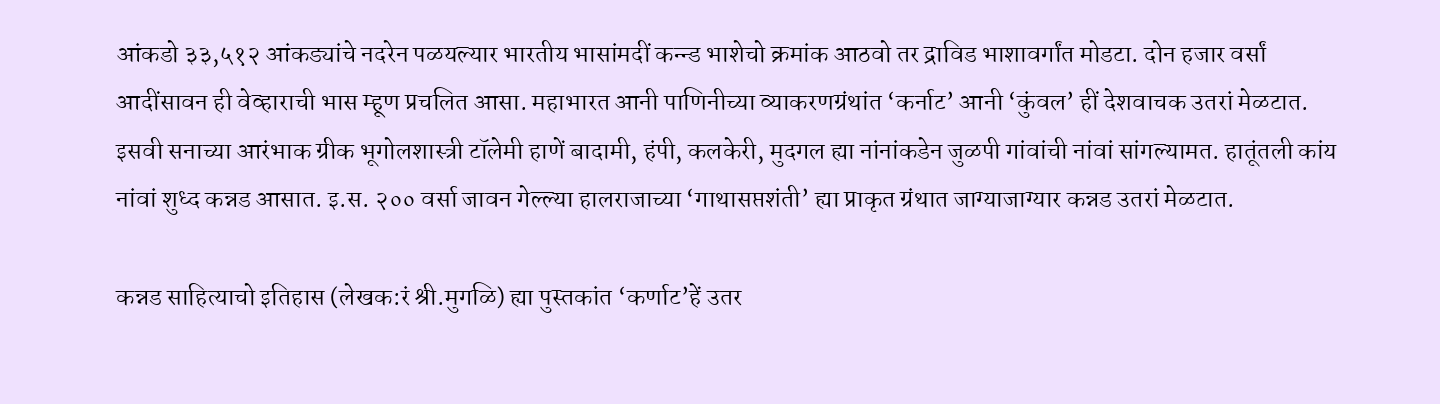आंकडो ३३,५१२ आंकड्यांचे नदरेन पळयल्यार भारतीय भासांमदीं कन्न्ड भाशेचो क्रमांक आठवो तर द्राविड भाशावर्गांत मोडटा. दोन हजार वर्सां आदींसावन ही वेव्हाराची भास म्हूण प्रचलित आसा. महाभारत आनी पाणिनीच्या व्याकरणग्रंथांत ‘कर्नाट’ आनी ‘कुंवल’ हीं देशवाचक उतरां मेळटात. इसवी सनाच्या आरंभाक ग्रीक भूगोलशास्त्री टॉलेमी हाणें बादामी, हंपी, कलकेरी, मुदगल ह्या नांनांकडेन जुळपी गांवांची नांवां सांगल्यामत. हातूंतली कांय नांवां शुध्द कन्नड आसात. इ.स. २०० वर्सा जावन गेल्ल्या हालराजाच्या ‘गाथासप्तशंती’ ह्या प्राकृत ग्रंथात जाग्याजाग्यार कन्नड उतरां मेळटात.

कन्नड साहित्याचो इतिहास (लेखक:रं श्री.मुगळि) ह्या पुस्तकांत ‘कर्णाट’हें उतर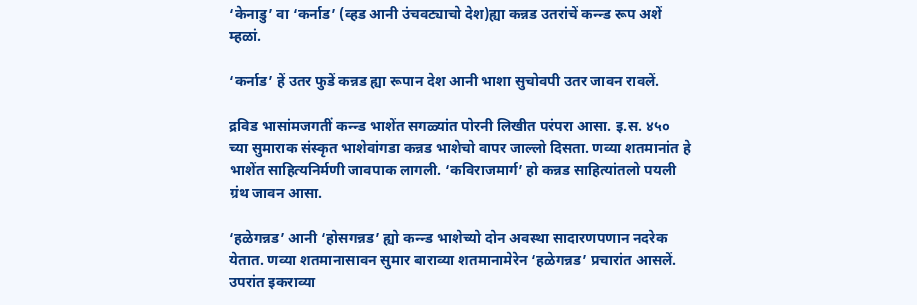‘केनाडु’ वा ‘कर्नाड’ (व्हड आनी उंचवट्याचो देश)ह्या कन्नड उतरांचें कन्न्ड रूप अशें म्हळां.

‘कर्नाड’ हें उतर फुडें कन्नड ह्या रूपान देश आनी भाशा सुचोवपी उतर जावन रावलें.

द्रविड भासांमजगतीं कन्न्ड भाशेंत सगळ्यांत पोरनी लिखीत परंपरा आसा. इ.स. ४५० च्या सुमाराक संस्कृत भाशेवांगडा कन्नड भाशेचो वापर जाल्लो दिसता. णव्या शतमानांत हे भाशेंत साहित्यनिर्मणी जावपाक लागली. ‘कविराजमार्ग’ हो कन्नड साहित्यांतलो पयली ग्रंथ जावन आसा.

‘हळेगन्नड’ आनी ‘होसगन्नड’ ह्यो कन्न्ड भाशेच्यो दोन अवस्था सादारणपणान नदरेक येतात. णव्या शतमानासावन सुमार बाराव्या शतमानामेरेन ‘हळेगन्नड’ प्रचारांत आसलें. उपरांत इकराव्या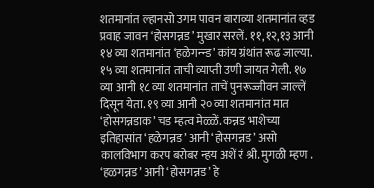शतमानांत ल्हानसो उगम पावन बाराव्या शतमानांत व्हड प्रवाह जावन ‘होसगन्नड’ मुखार सरलें. ११,१२,१३ आनी १४ व्या शतमानांत ‘हळेगन्न्ड’ कांय ग्रंथांत रूढ जाल्या. १५ व्या शतमानांत ताची व्याप्ती उणी जायत गेली. १७ व्या आनी १८ व्या शतमानांत ताचें पुनरूज्जीवन जाल्लें दिसून येता. १९ व्या आनी २० व्या शतमानांत मात ‘होसगन्नडाक’ चड म्हत्व मेळ्ळें. कन्नड भाशेच्या इतिहासांत ‘हळेगन्नड’ आनी ‘होसगन्नड’ असो कालविभाग करप बरोबर न्हय अशें रं श्री. मुगळी म्हण . ‘हळगन्नड’ आनी ‘होसगन्नड’ हे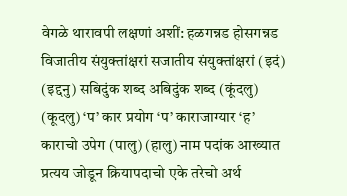वेगळे थारावपी लक्षणां अशीं: हळगन्नड होसगन्नड विजातीय संयुक्तांक्षरां सजातीय संयुक्तांक्षरां (इदं) (इद्दनु) सबिदुंक शब्द अबिदुंक शब्द (कूंदलु) (कूदलु) ‘प’ कार प्रयोग ‘प’ काराजाग्यार ‘ह’ काराचो उपेग (पालु) (हालु) नाम पदांक आख्यात प्रत्यय जोडून क्रियापदाचो एके तरेचो अर्थ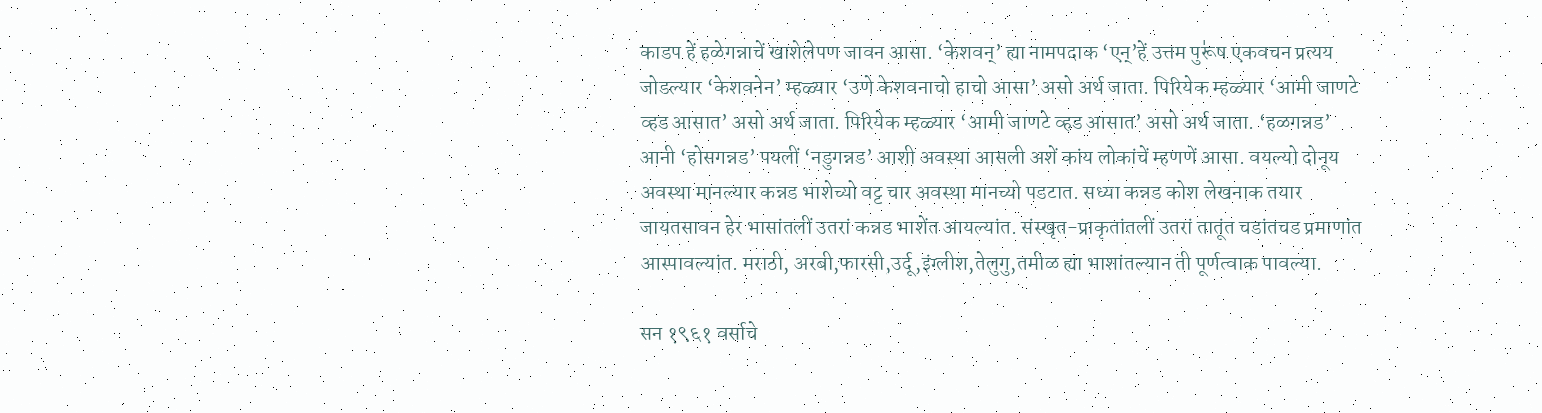काडप हें हळेगन्नाचें खाशेलेपण जावन आसा. ‘केशवन्’ ह्या नामपदाक ‘एन्’हें उत्तम पुरू॑ष एकवचन प्रत्यय जोडल्यार ‘केशवनेन’ म्हळ्यार ‘उणे केशवनाचो हाचो आसा’ असो अर्थ जाता. पिरियेक म्हळ्यार ‘आमी जाणटे व्हड आसात’ असो अर्थ जाता. पिरियेक म्हळ्यार ‘आमी जाणटे व्हड आसात’ असो अर्थ जाता. ‘हळगन्नड’ आनी ‘होसगन्नड’ पयलीं ‘नडुगन्नड’ आशी अवस्था आसली अशें कांय लोकांचें म्हणणें आसा. वयल्यो दोनूय अवस्था मानल्यार कन्नड भाशेच्यो वट्ट चार अवस्था मानच्यो पडटात. सध्या कन्नड कोश लेखनाक तयार जायतसावन हेर भासांतलीं उतरां कन्नड भाशेंत आयल्यांत. संस्खृत-प्राकृतांतलीं उतरां तातूंत चडांतचड प्रमाणांत आस्पावल्यांत. मराठी, अरबी,फारसी,उर्दू,इंग्लीश,तेलुगु,तमीळ ह्या भाशांतल्यान ती पूर्णत्वाक पावल्या.

सन १९६१ वर्साचे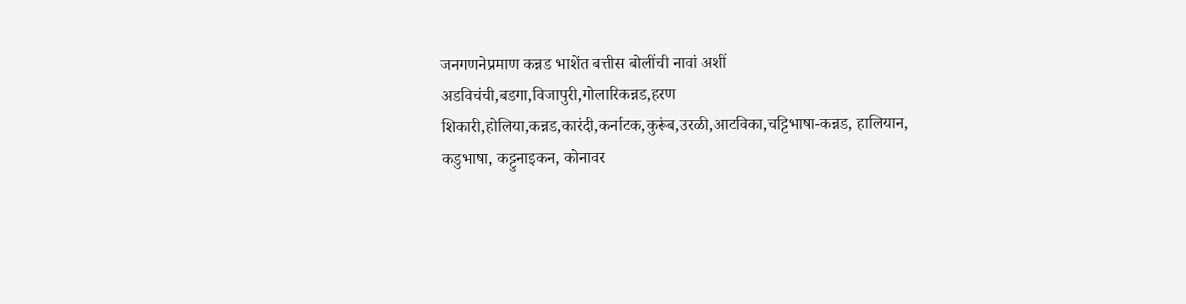जनगणनेप्रमाण कन्नड भाशेंत बत्तीस बोलींची नावां अशीं अडविचंची,बडगा,विजापुरी,गोलारिकन्नड,हरण शिकारी,होलिया,कन्नड,कारंदी,कर्नाटक,कुरूंब,उरळी,आटविका,चट्टिभाषा-कन्नड, हालियान, कडुभाषा, कट्टुनाइकन, कोनावर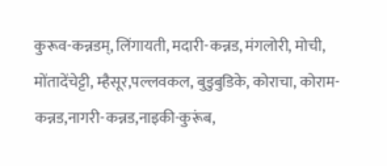कुरूव-कन्नडम्, लिंगायती, मदारी-कन्नड, मंगलोरी, मोची, मोंतादेंचेट्टी, म्हैसूर,पल्लवकल, बुडुबुडिके, कोराचा, कोराम-कन्नड,नागरी-कन्नड,नाइकी-कुरूंब,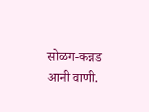सोळग-कन्नड आनी वाणी.